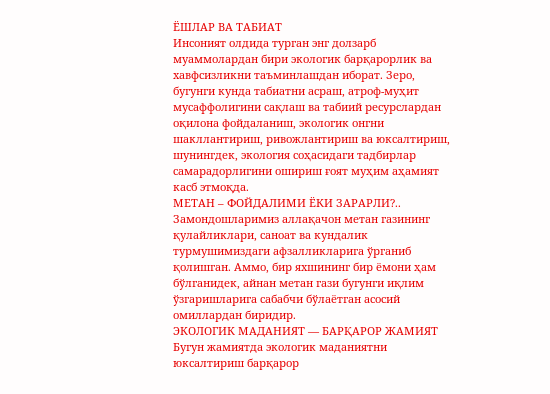ЁШЛАР ВА ТАБИАТ
Инсоният олдида турган энг долзарб муаммолардан бири экологик барқарорлик ва хавфсизликни таъминлашдан иборат. Зеро, бугунги кунда табиатни асраш, атроф-муҳит мусаффолигини сақлаш ва табиий ресурслардан оқилона фойдаланиш, экологик онгни шакллантириш, ривожлантириш ва юксалтириш, шунингдек, экология соҳасидаги тадбирлар самарадорлигини ошириш ғоят муҳим аҳамият касб этмоқда.
МЕТАН – ФОЙДАЛИМИ ЁКИ ЗАРАРЛИ?..
Замондошларимиз аллақачон метан газининг қулайликлари, саноат ва кундалик турмушимиздаги афзалликларига ўрганиб қолишган. Аммо, бир яхшининг бир ёмони ҳам бўлганидек, айнан метан гази бугунги иқлим ўзгаришларига сабабчи бўлаётган асосий омиллардан биридир.
ЭКОЛОГИК МАДАНИЯТ — БАРҚАРОР ЖАМИЯТ
Бугун жамиятда экологик маданиятни юксалтириш барқарор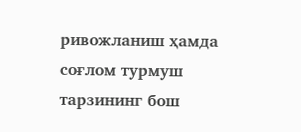ривожланиш ҳамда соғлом турмуш тарзининг бош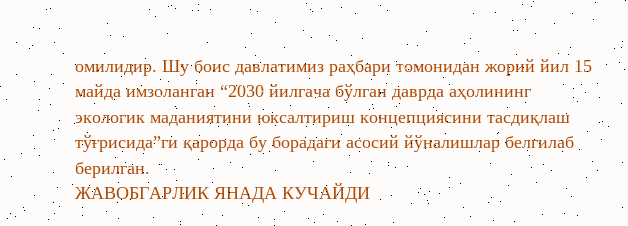омилидир. Шу боис давлатимиз раҳбари томонидан жорий йил 15 майда имзоланган “2030 йилгача бўлган даврда аҳолининг экологик маданиятини юксалтириш концепциясини тасдиқлаш тўғрисида”ги қарорда бу борадаги асосий йўналишлар белгилаб берилган.
ЖАВОБГАРЛИК ЯНАДА КУЧАЙДИ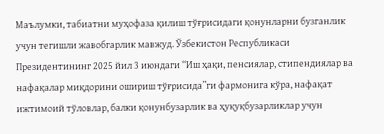Маълумки, табиатни муҳофаза қилиш тўғрисидаги қонунларни бузганлик учун тегишли жавобгарлик мавжуд. Ўзбекистон Республикаси Президентининг 2025 йил 3 июндаги “Иш ҳақи, пенсиялар, стипендиялар ва нафақалар миқдорини ошириш тўғрисида”ги фармонига кўра, нафақат ижтимоий тўловлар, балки қонунбузарлик ва ҳуқуқбузарликлар учун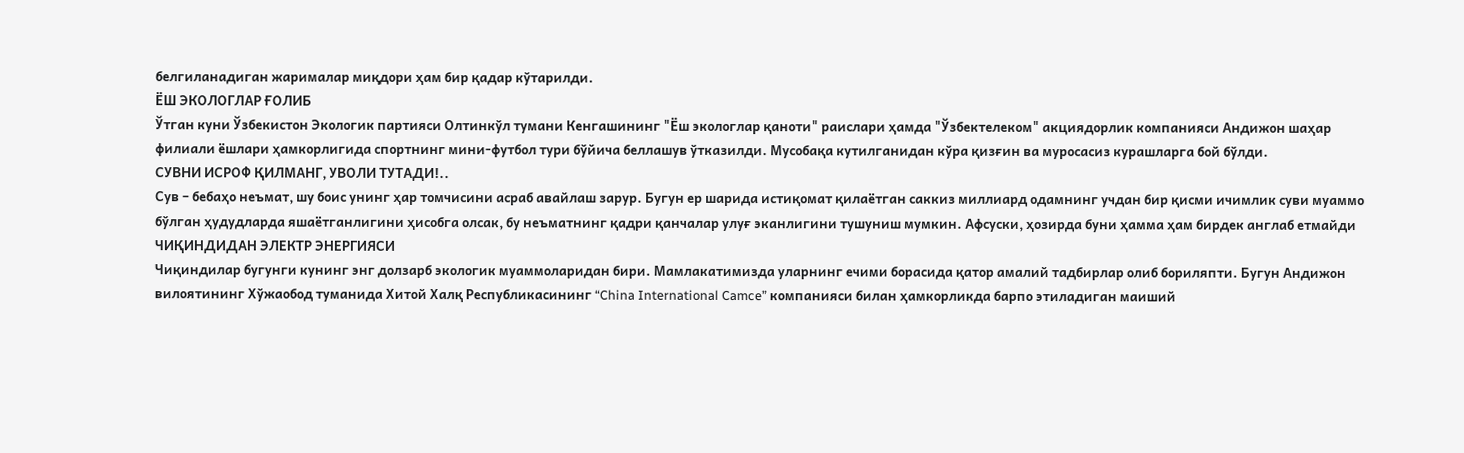белгиланадиган жарималар миқдори ҳам бир қадар кўтарилди.
ЁШ ЭКОЛОГЛАР ҒОЛИБ
Ўтган куни Ўзбекистон Экологик партияси Олтинкўл тумани Кенгашининг "Ёш экологлар қаноти" раислари ҳамда "Ўзбектелеком" акциядорлик компанияси Андижон шаҳар филиали ёшлари ҳамкорлигида спортнинг мини-футбол тури бўйича беллашув ўтказилди. Мусобақа кутилганидан кўра қизғин ва муросасиз курашларга бой бўлди.
СУВНИ ИСРОФ ҚИЛМАНГ, УВОЛИ ТУТАДИ!..
Сув – бебаҳо неъмат, шу боис унинг ҳар томчисини асраб авайлаш зарур. Бугун ер шарида истиқомат қилаётган саккиз миллиард одамнинг учдан бир қисми ичимлик суви муаммо бўлган ҳудудларда яшаётганлигини ҳисобга олсак, бу неъматнинг қадри қанчалар улуғ эканлигини тушуниш мумкин. Афсуски, ҳозирда буни ҳамма ҳам бирдек англаб етмайди
ЧИҚИНДИДАН ЭЛЕКТР ЭНЕРГИЯСИ
Чиқиндилар бугунги кунинг энг долзарб экологик муаммоларидан бири. Мамлакатимизда уларнинг ечими борасида қатор амалий тадбирлар олиб бориляпти. Бугун Андижон вилоятининг Хўжаобод туманида Хитой Халқ Республикасининг “China International Camce” компанияси билан ҳамкорликда барпо этиладиган маиший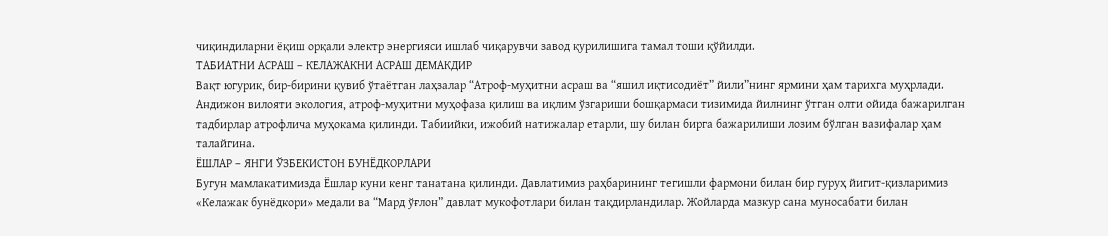чиқиндиларни ёқиш орқали электр энергияси ишлаб чиқарувчи завод қурилишига тамал тоши қўйилди.
ТАБИАТНИ АСРАШ – КЕЛАЖАКНИ АСРАШ ДЕМАКДИР
Вақт югурик, бир-бирини қувиб ўтаётган лаҳзалар “Атроф-муҳитни асраш ва “яшил иқтисодиёт” йили”нинг ярмини ҳам тарихга муҳрлади. Андижон вилояти экология, атроф-муҳитни муҳофаза қилиш ва иқлим ўзгариши бошқармаси тизимида йилнинг ўтган олти ойида бажарилган тадбирлар атрофлича муҳокама қилинди. Табиийки, ижобий натижалар етарли, шу билан бирга бажарилиши лозим бўлган вазифалар ҳам талайгина.
ЁШЛАР – ЯНГИ ЎЗБЕКИСТОН БУНЁДКОРЛАРИ
Бугун мамлакатимизда Ёшлар куни кенг танатана қилинди. Давлатимиз раҳбарининг тегишли фармони билан бир гуруҳ йигит-қизларимиз «Келажак бунёдкори» медали ва “Мард ўғлон” давлат мукофотлари билан тақдирландилар. Жойларда мазкур сана муносабати билан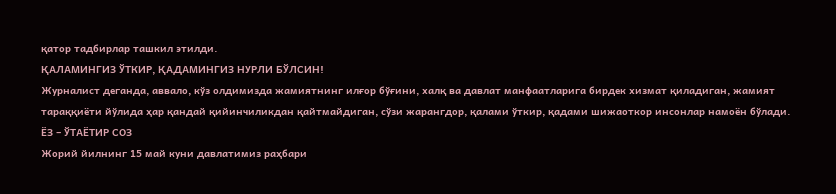қатор тадбирлар ташкил этилди.
ҚАЛАМИНГИЗ ЎТКИР, ҚАДАМИНГИЗ НУРЛИ БЎЛСИН!
Журналист деганда, аввало, кўз олдимизда жамиятнинг илғор бўғини, халқ ва давлат манфаатларига бирдек хизмат қиладиган, жамият тараққиёти йўлида ҳар қандай қийинчиликдан қайтмайдиган, сўзи жарангдор, қалами ўткир, қадами шижаоткор инсонлар намоён бўлади.
ЁЗ – ЎТАЁТИР СОЗ
Жорий йилнинг 15 май куни давлатимиз раҳбари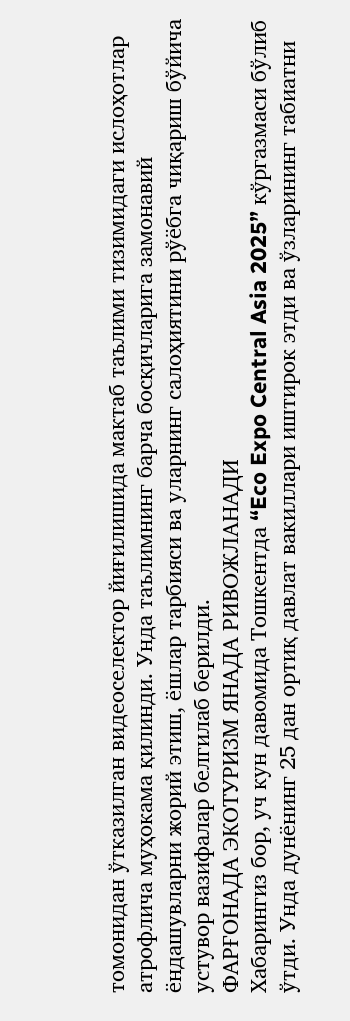томонидан ўтказилган видеоселектор йиғилишида мактаб таълими тизимидаги ислоҳотлар атрофлича муҳокама қилинди. Унда таълимнинг барча босқичларига замонавий ёндашувларни жорий этиш, ёшлар тарбияси ва уларнинг салоҳиятини рўёбга чиқариш бўйича устувор вазифалар белгилаб берилди.
ФАРҒОНАДА ЭКОТУРИЗМ ЯНАДА РИВОЖЛАНАДИ
Хабарингиз бор, уч кун давомида Тошкентда “Eco Expo Central Asia 2025” кўргазмаси бўлиб ўтди. Унда дунёнинг 25 дан ортиқ давлат вакиллари иштирок этди ва ўзларининг табиатни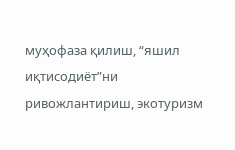муҳофаза қилиш, “яшил иқтисодиёт”ни ривожлантириш, экотуризм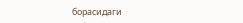борасидаги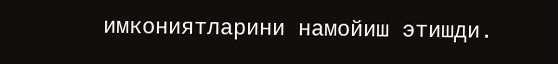имкониятларини намойиш этишди.